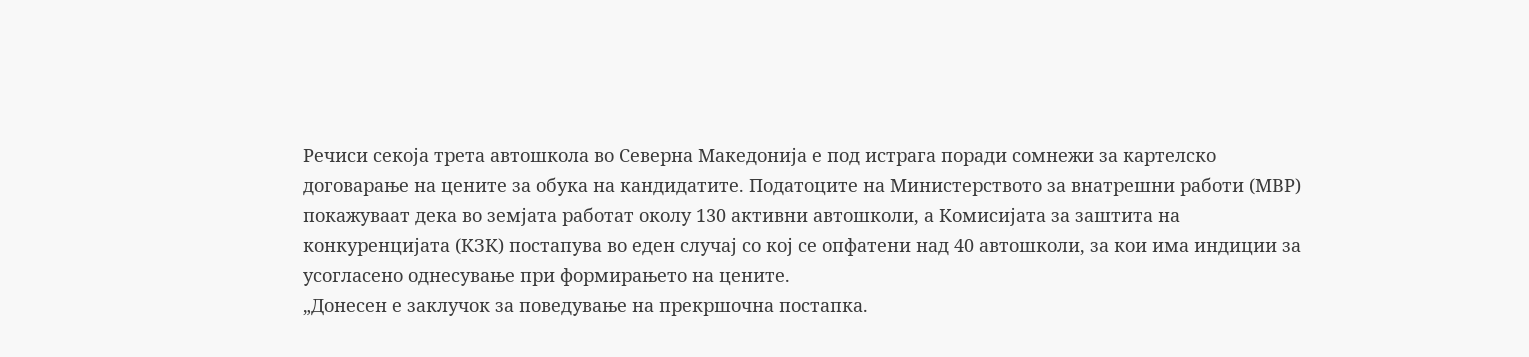Речиси секоја трета автошкола во Северна Македонија е под истрага поради сомнежи за картелско договарање на цените за обука на кандидатите. Податоците на Министерството за внатрешни работи (МВР) покажуваат дека во земјата работат околу 130 активни автошколи, а Комисијата за заштита на конкуренцијата (КЗК) постапува во еден случај со кој се опфатени над 40 автошколи, за кои има индиции за усогласено однесување при формирањето на цените.
„Донесен е заклучок за поведување на прекршочна постапка.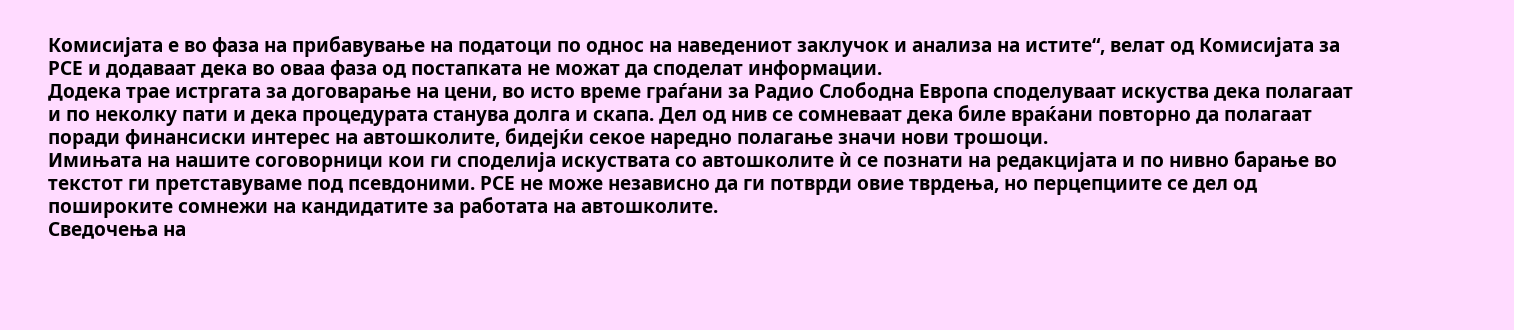Комисијата е во фаза на прибавување на податоци по однос на наведениот заклучок и анализа на истите“, велат од Комисијата за РСЕ и додаваат дека во оваа фаза од постапката не можат да споделат информации.
Додека трае истргата за договарање на цени, во исто време граѓани за Радио Слободна Европа споделуваат искуства дека полагаат и по неколку пати и дека процедурата станува долга и скапа. Дел од нив се сомневаат дека биле враќани повторно да полагаат поради финансиски интерес на автошколите, бидејќи секое наредно полагање значи нови трошоци.
Имињата на нашите соговорници кои ги споделија искуствата со автошколите ѝ се познати на редакцијата и по нивно барање во текстот ги претставуваме под псевдоними. РСЕ не може независно да ги потврди овие тврдења, но перцепциите се дел од пошироките сомнежи на кандидатите за работата на автошколите.
Сведочења на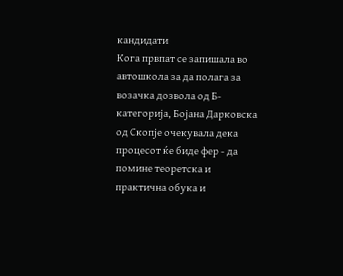кандидати
Кога првпат се запишала во автошкола за да полага за возачка дозвола од Б-категорија, Бојана Дaрковска од Скопје очекувала дека процесот ќе биде фер - да помине теоретска и практична обука и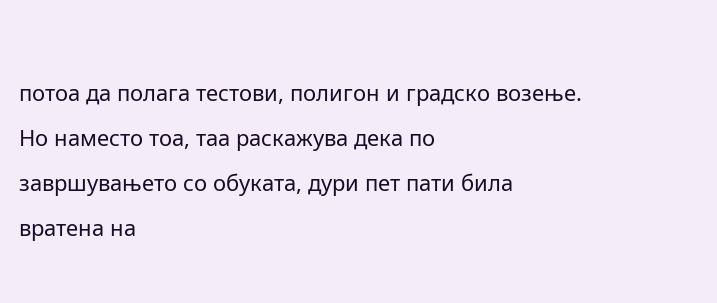потоа да полага тестови, полигон и градско возење.
Но наместо тоа, таа раскажува дека по завршувањето со обуката, дури пет пати била вратена на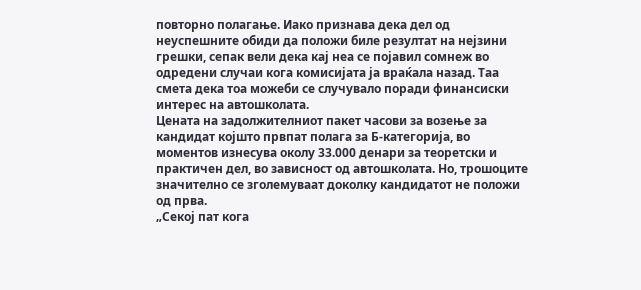повторно полагање. Иако признава дека дел од неуспешните обиди да положи биле резултат на нејзини грешки, сепак вели дека кај неа се појавил сомнеж во одредени случаи кога комисијата ја враќала назад. Таа смета дека тоа можеби се случувало поради финансиски интерес на автошколата.
Цената на задолжителниот пакет часови за возење за кандидат којшто првпат полага за Б-категорија, во моментов изнесува околу 33.000 денари за теоретски и практичен дел, во зависност од автошколата. Но, трошоците значително се зголемуваат доколку кандидатот не положи од прва.
„Секој пат кога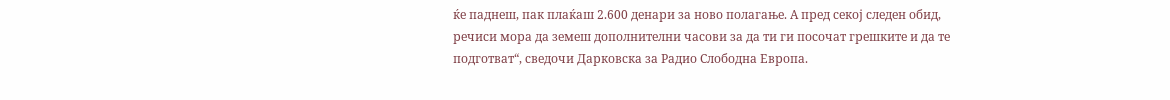ќе паднеш, пак плаќаш 2.600 денари за ново полагање. А пред секој следен обид, речиси мора да земеш дополнителни часови за да ти ги посочат грешките и да те подготват“, сведочи Дарковска за Радио Слободна Европа.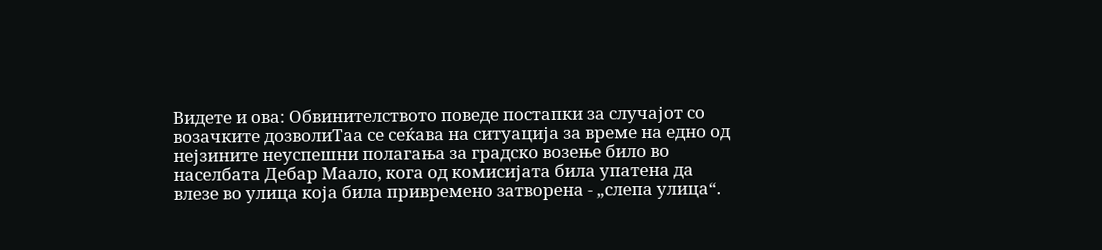Видете и ова: Обвинителството поведе постапки за случајот со возачките дозволиТаа се сеќава на ситуација за време на едно од нејзините неуспешни полагања за градско возење било во населбата Дебар Маало, кога од комисијата била упатена да влезе во улица која била привремено затворена - „слепа улица“.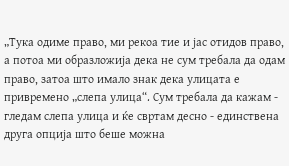„Тука одиме право, ми рекоа тие и јас отидов право, а потоа ми образложија дека не сум требала да одам право, затоа што имало знак дека улицата е привремено „слепа улица“. Сум требала да кажам - гледам слепа улица и ќе свртам десно - единствена друга опција што беше можна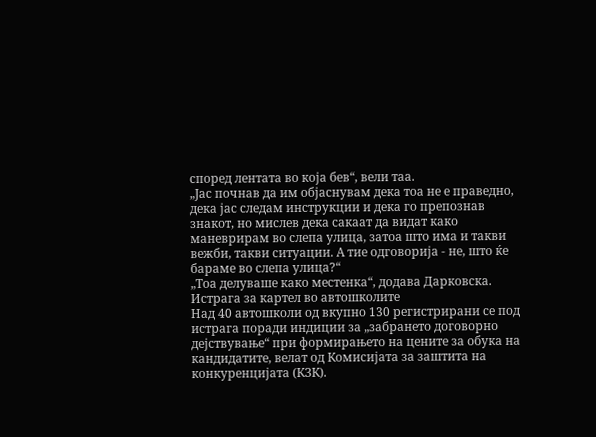според лентата во која бев“, вели таа.
„Јас почнав да им објаснувам дека тоа не е праведно, дека јас следам инструкции и дека го препознав знакот, но мислев дека сакаат да видат како маневрирам во слепа улица, затоа што има и такви вежби, такви ситуации. А тие одговорија - не, што ќе бараме во слепа улица?“
„Тоа делуваше како местенка“, додава Дарковска.
Истрага за картел во автошколите
Над 40 автошколи од вкупно 130 регистрирани се под истрага поради индиции за „забрането договорно дејствување“ при формирањето на цените за обука на кандидатите, велат од Комисијата за заштита на конкуренцијата (КЗК).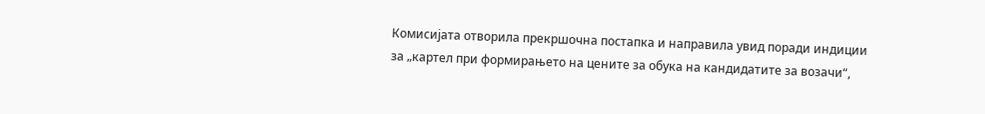Комисијата отворила прекршочна постапка и направила увид поради индиции за „картел при формирањето на цените за обука на кандидатите за возачи“,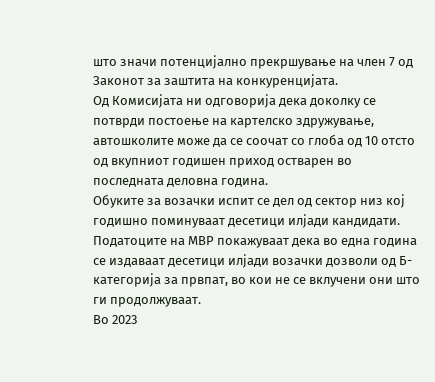што значи потенцијално прекршување на член 7 од Законот за заштита на конкуренцијата.
Од Комисијата ни одговорија дека доколку се потврди постоење на картелско здружување, автошколите може да се соочат со глоба од 10 отсто од вкупниот годишен приход остварен во последната деловна година.
Обуките за возачки испит се дел од сектор низ кој годишно поминуваат десетици илјади кандидати. Податоците на МВР покажуваат дека во една година се издаваат десетици илјади возачки дозволи од Б-категорија за првпат, во кои не се вклучени они што ги продолжуваат.
Во 2023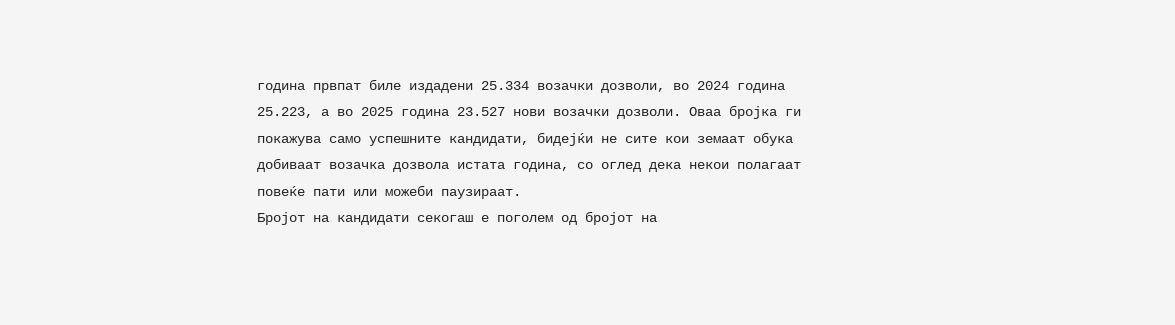година првпат биле издадени 25.334 возачки дозволи, во 2024 година 25.223, а во 2025 година 23.527 нови возачки дозволи. Оваа бројка ги покажува само успешните кандидати, бидејќи не сите кои земаат обука добиваат возачка дозвола истата година, со оглед дека некои полагаат повеќе пати или можеби паузираат.
Бројот на кандидати секогаш е поголем од бројот на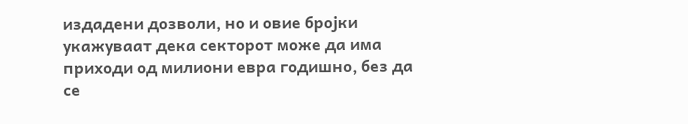издадени дозволи, но и овие бројки укажуваат дека секторот може да има приходи од милиони евра годишно, без да се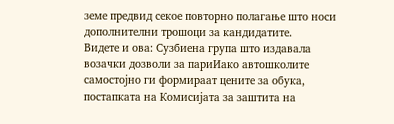земе предвид секое повторно полагање што носи дополнителни трошоци за кандидатите.
Видете и ова: Сузбиена група што издавала возачки дозволи за париИако автошколите самостојно ги формираат цените за обука, постапката на Комисијата за заштита на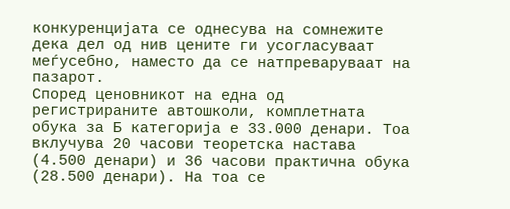конкуренцијата се однесува на сомнежите дека дел од нив цените ги усогласуваат меѓусебно, наместо да се натпреваруваат на пазарот.
Според ценовникот на една од регистрираните автошколи, комплетната обука за Б категорија е 33.000 денари. Тоа вклучува 20 часови теоретска настава (4.500 денари) и 36 часови практична обука (28.500 денари). На тоа се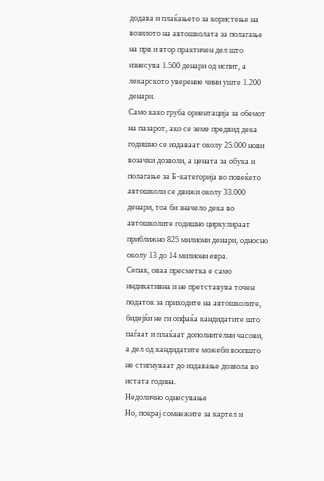додава и плаќањето за користење на возилото на автошколата за полагање на прв и втор практичен дел што изнесува 1.500 денари од испит, а лекарското уверение чини уште 1.200 денари.
Само како груба ориентација за обемот на пазарот, ако се земе предвид дека годишно се издаваат околу 25.000 нови возачки дозволи, а цената за обука и полагање за Б-категорија во повеќето автошколи се движи околу 33.000 денари, тоа би значело дека во автошколите годишно циркулираат приближно 825 милиони денари, односно околу 13 до 14 милиони евра.
Сепак, оваа пресметка е само индикативна и не претставува точен податок за приходите на автошколите, бидејќи не ги опфаќа кандидатите што паѓаат и плаќаат дополнителни часови, а дел од кандидатите можеби воопшто не стигнуваат до издавање дозвола во истата година.
Недолично однесување
Но, покрај сомнежите за картел и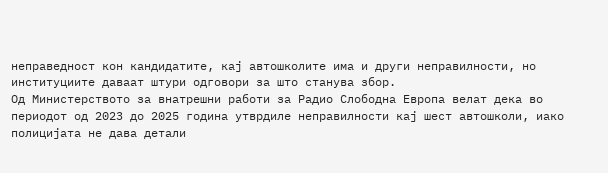неправедност кон кандидатите, кај автошколите има и други неправилности, но институциите даваат штури одговори за што станува збор.
Од Министерството за внатрешни работи за Радио Слободна Европа велат дека во периодот од 2023 до 2025 година утврдиле неправилности кај шест автошколи, иако полицијата не дава детали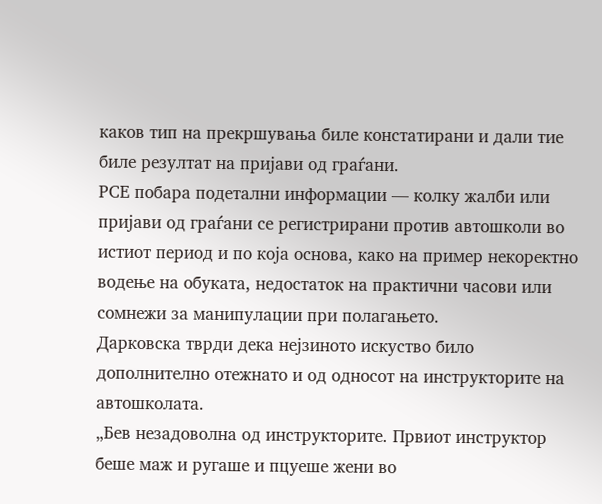каков тип на прекршувања биле констатирани и дали тие биле резултат на пријави од граѓани.
РСЕ побара подетални информации — колку жалби или пријави од граѓани се регистрирани против автошколи во истиот период и по која основа, како на пример некоректно водење на обуката, недостаток на практични часови или сомнежи за манипулации при полагањето.
Дарковска тврди дека нејзиното искуство било дополнително отежнато и од односот на инструкторите на автошколата.
„Бев незадоволна од инструкторите. Првиот инструктор беше маж и ругаше и пцуеше жени во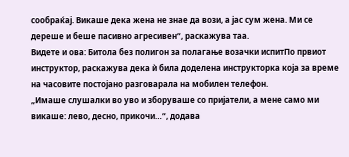сообраќај. Викаше дека жена не знае да вози, а јас сум жена. Ми се дереше и беше пасивно агресивен“, раскажува таа.
Видете и ова: Битола без полигон за полагање возачки испитПо првиот инструктор, раскажува дека ѝ била доделена инструкторка која за време на часовите постојано разговарала на мобилен телефон.
„Имаше слушалки во уво и зборуваше со пријатели, а мене само ми викаше: лево, десно, прикочи…“, додава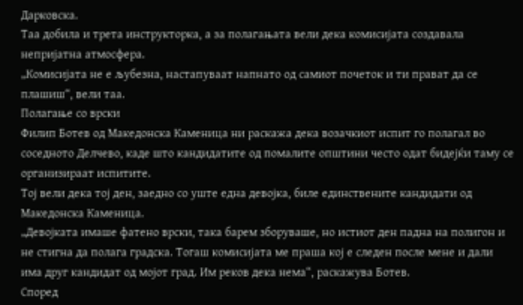Дарковска.
Таа добила и трета инструкторка, а за полагањата вели дека комисијата создавала непријатна атмосфера.
„Комисијата не е љубезна, настапуваат напнато од самиот почеток и ти прават да се плашиш“, вели таа.
Полагање со врски
Филип Ботев од Македонска Каменица ни раскажа дека возачкиот испит го полагал во соседното Делчево, каде што кандидатите од помалите општини често одат бидејќи таму се организираат испитите.
Тој вели дека тој ден, заедно со уште една девојка, биле единствените кандидати од Македонска Каменица.
„Девојката имаше фатено врски, така барем зборуваше, но истиот ден падна на полигон и не стигна да полага градска. Тогаш комисијата ме праша кој е следен после мене и дали има друг кандидат од мојот град. Им реков дека нема“, раскажува Ботев.
Според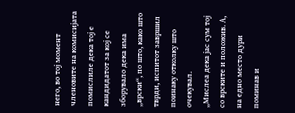него, во тој момент членовите на комисијата помислиле дека тој е кандидатот за кој се зборувало дека има „врски“, по што, како што тврди, испитот завршил поинаку отколку што очекувал.
„Мислеа дека јас сум тој со врските и положив. А, на едно место дури поминав и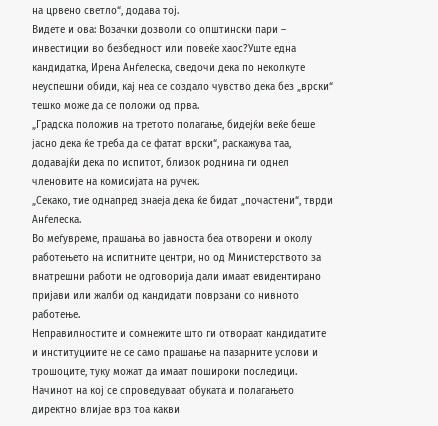на црвено светло“, додава тој.
Видете и ова: Возачки дозволи со општински пари – инвестиции во безбедност или повеќе хаос?Уште една кандидатка, Ирена Анѓелеска, сведочи дека по неколкуте неуспешни обиди, кај неа се создало чувство дека без „врски“ тешко може да се положи од прва.
„Градска положив на третото полагање, бидејќи веќе беше јасно дека ќе треба да се фатат врски“, раскажува таа, додавајќи дека по испитот, близок роднина ги однел членовите на комисијата на ручек.
„Секако, тие однапред знаеја дека ќе бидат „почастени“, тврди Анѓелеска.
Во меѓувреме, прашања во јавноста беа отворени и околу работењето на испитните центри, но од Министерството за внатрешни работи не одговорија дали имаат евидентирано пријави или жалби од кандидати поврзани со нивното работење.
Неправилностите и сомнежите што ги отвораат кандидатите и институциите не се само прашање на пазарните услови и трошоците, туку можат да имаат пошироки последици. Начинот на кој се спроведуваат обуката и полагањето директно влијае врз тоа какви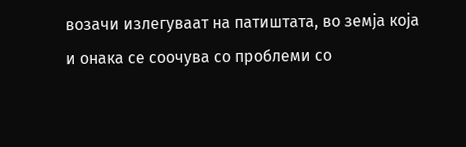возачи излегуваат на патиштата, во земја која и онака се соочува со проблеми со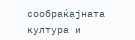сообраќајната култура и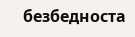безбедноста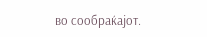во сообраќајот.